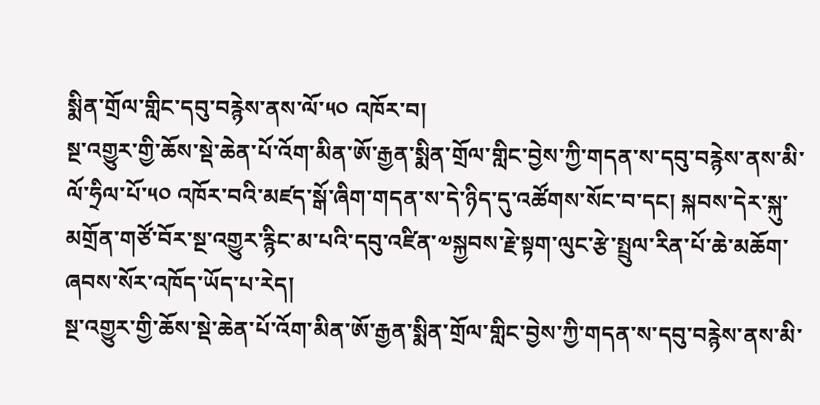སྨིན་གྲོལ་གླིང་དབུ་བརྙེས་ནས་ལོ་༥༠ འཁོར་བ།
སྔ་འགྱུར་གྱི་ཆོས་སྡེ་ཆེན་པོ་འོག་མིན་ཨོ་རྒྱན་སྨིན་གྲོལ་གླིང་བྱེས་ཀྱི་གདན་ས་དབུ་བརྙེས་ནས་མི་ལོ་ཧྲིལ་པོ་༥༠ འཁོར་བའི་མཛད་སྒོ་ཞིག་གདན་ས་དེ་ཉིད་དུ་འཚོགས་སོང་བ་དང། སྐབས་དེར་སྐུ་མགྲོན་གཙོ་བོར་སྔ་འགྱུར་རྙིང་མ་པའི་དབུ་འཛིན་༧སྐྱབས་རྗེ་སྟག་ལུང་རྩེ་སྤྲུལ་རིན་པོ་ཆེ་མཆོག་ཞབས་སོར་འཁོད་ཡོད་པ་རེད།
སྔ་འགྱུར་གྱི་ཆོས་སྡེ་ཆེན་པོ་འོག་མིན་ཨོ་རྒྱན་སྨིན་གྲོལ་གླིང་བྱེས་ཀྱི་གདན་ས་དབུ་བརྙེས་ནས་མི་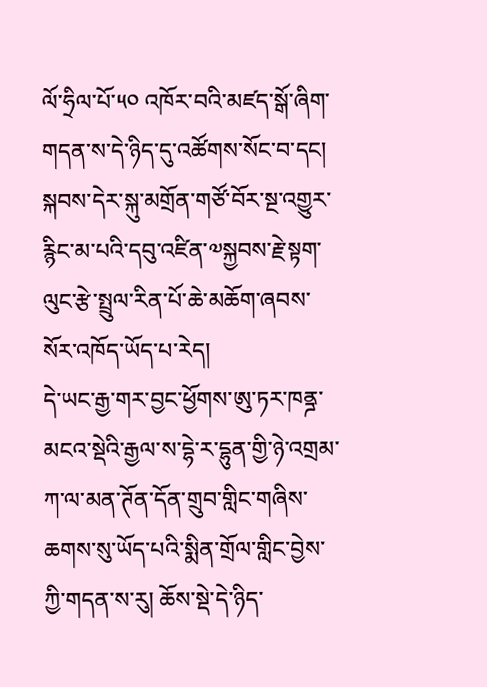ལོ་ཧྲིལ་པོ་༥༠ འཁོར་བའི་མཛད་སྒོ་ཞིག་གདན་ས་དེ་ཉིད་དུ་འཚོགས་སོང་བ་དང། སྐབས་དེར་སྐུ་མགྲོན་གཙོ་བོར་སྔ་འགྱུར་རྙིང་མ་པའི་དབུ་འཛིན་༧སྐྱབས་རྗེ་སྟག་ལུང་རྩེ་སྤྲུལ་རིན་པོ་ཆེ་མཆོག་ཞབས་སོར་འཁོད་ཡོད་པ་རེད།
དེ་ཡང་རྒྱ་གར་བྱང་ཕྱོགས་ཨུ་ཏར་ཁནྜ་མངའ་སྡེའི་རྒྱལ་ས་དྷེ་ར་དྷུན་གྱི་ཉེ་འགྲམ་ཀ་ལ་མན་ཊོན་དོན་གྲུབ་གླིང་གཞིས་ཆགས་སུ་ཡོད་པའི་སྨིན་གྲོལ་གླིང་བྱེས་ཀྱི་གདན་ས་རུ། ཆོས་སྡེ་དེ་ཉིད་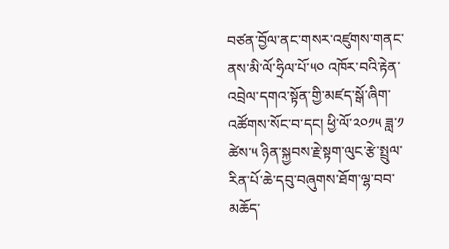བཙན་བྱོལ་ནང་གསར་འཛུགས་གནང་ནས་མི་ལོ་ཧྲིལ་པོ་༥༠ འཁོར་བའི་རྟེན་འབྲེལ་དགའ་སྟོན་གྱི་མཛད་སྒོ་ཞིག་འཚོགས་སོང་བ་དང། ཕྱི་ལོ་༢༠༡༥ ཟླ་༡ ཚེས་༥ ཉིན་སྐྱབས་རྗེ་སྟག་ལུང་རྩེ་སྤྲུལ་རིན་པོ་ཆེ་དབུ་བཞུགས་ཐོག་ལྷ་བབ་མཆོད་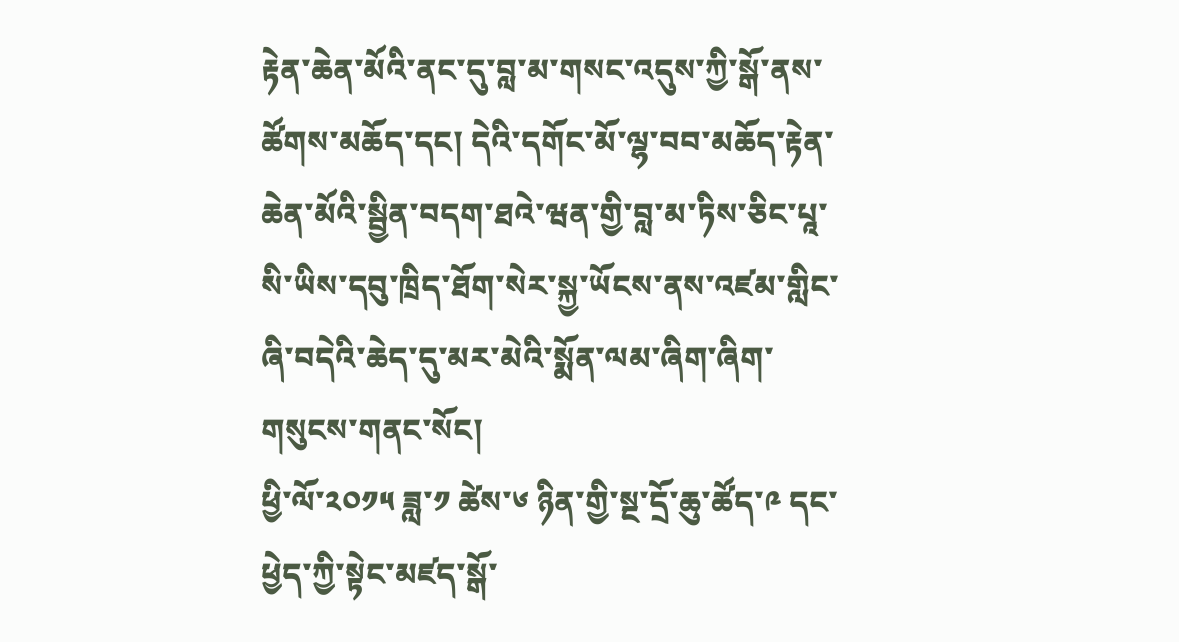རྟེན་ཆེན་མོའི་ནང་དུ་བླ་མ་གསང་འདུས་ཀྱི་སྒོ་ནས་ཚོགས་མཆོད་དང། དེའི་དགོང་མོ་ལྷ་བབ་མཆོད་རྟེན་ཆེན་མོའི་སྦྱིན་བདག་ཐའེ་ཝན་གྱི་བླ་མ་ཏིས་ཅིང་པཱ་སི་ཡིས་དབུ་ཁྲིད་ཐོག་སེར་སྐྱ་ཡོངས་ནས་འཛམ་གླིང་ཞི་བདེའི་ཆེད་དུ་མར་མེའི་སྨོན་ལམ་ཞིག་ཞིག་གསུངས་གནང་སོང།
ཕྱི་ལོ་༢༠༡༥ ཟླ་༡ ཚེས་༦ ཉིན་གྱི་སྔ་དྲོ་ཆུ་ཚོད་༩ དང་ཕྱེད་ཀྱི་སྟེང་མཛད་སྒོ་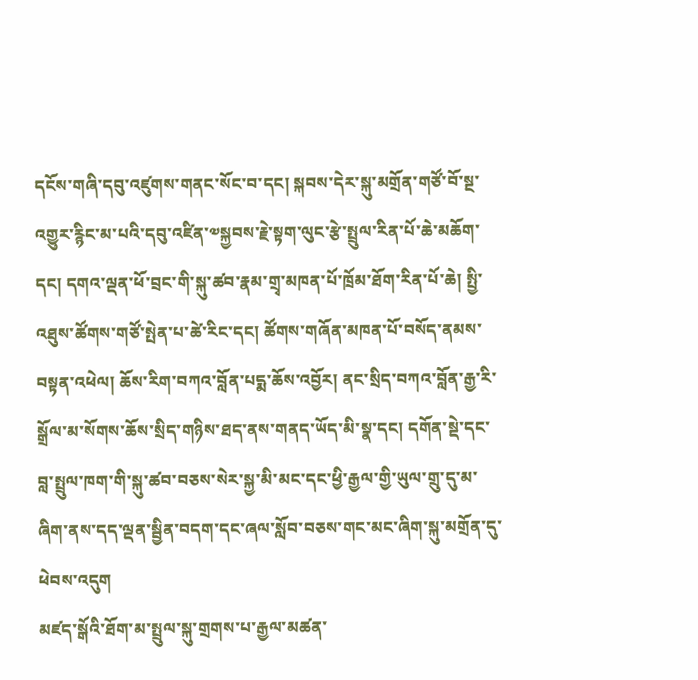དངོས་གཞི་དབུ་འཛུགས་གནང་སོང་བ་དང། སྐབས་དེར་སྐུ་མགྲོན་གཙོ་བོ་སྔ་འགྱུར་རྙིང་མ་པའི་དབུ་འཛིན་༧སྐྱབས་རྗེ་སྟག་ལུང་རྩེ་སྤྲུལ་རིན་པོ་ཆེ་མཆོག་དང། དགའ་ལྡན་ཕོ་བྲང་གི་སྐུ་ཚབ་རྣམ་གྲྭ་མཁན་པོ་ཁྲོམ་ཐོག་རིན་པོ་ཆེ། སྤྱི་འཐུས་ཚོགས་གཙོ་སྤེན་པ་ཚེ་རིང་དང། ཚོགས་གཞོན་མཁན་པོ་བསོད་ནམས་བསྟན་འཕེལ། ཆོས་རིག་བཀའ་བློན་པདྨ་ཆོས་འབྱོར། ནང་སྲིད་བཀའ་བློན་རྒྱ་རི་སྒྲོལ་མ་སོགས་ཆོས་སྲིད་གཉིས་ཐད་ནས་གནད་ཡོད་མི་སྣ་དང། དགོན་སྡེ་དང་བླ་སྤྲུལ་ཁག་གི་སྐུ་ཚབ་བཅས་སེར་སྐྱ་མི་མང་དང་ཕྱི་རྒྱལ་གྱི་ཡུལ་གྲུ་དུ་མ་ཞིག་ནས་དད་ལྡན་སྦྱིན་བདག་དང་ཞལ་སློབ་བཅས་གང་མང་ཞིག་སྐུ་མགྲོན་དུ་ཕེབས་འདུག
མཛད་སྒོའི་ཐོག་མ་སྤྲུལ་སྐུ་གྲགས་པ་རྒྱལ་མཚན་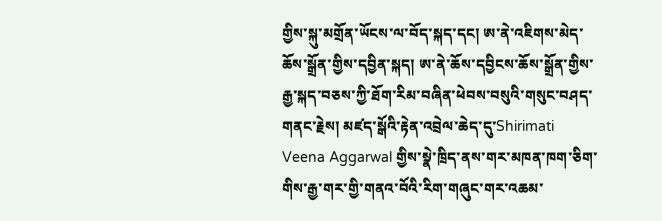གྱིས་སྐུ་མགྲོན་ཡོངས་ལ་བོད་སྐད་དང། ཨ་ནེ་འཇིགས་མེད་ཆོས་སྒྲོན་གྱིས་དབྱིན་སྐད། ཨ་ནེ་ཆོས་དབྱིངས་ཆོས་སྒྲོན་གྱིས་རྒྱ་སྐད་བཅས་ཀྱི་ཐོག་རིམ་བཞིན་ཕེབས་བསུའི་གསུང་བཤད་གནང་རྗེས། མཛད་སྒོའི་རྟེན་འབྲེལ་ཆེད་དུ་Shirimati Veena Aggarwal གྱིས་སྣེ་ཁྲིད་ནས་གར་མཁན་ཁག་ཅིག་གིས་རྒྱ་གར་གྱི་གནའ་བོའི་རིག་གཞུང་གར་འཆམ་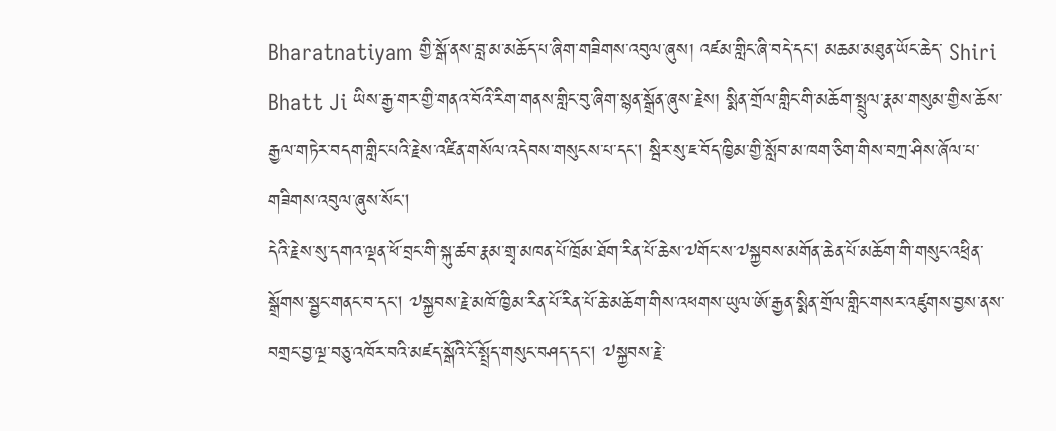Bharatnatiyam གྱི་སྒོ་ནས་བླ་མ་མཆོད་པ་ཞིག་གཟིགས་འབུལ་ཞུས། འཛམ་གླིང་ཞི་བདེ་དང། མཆམ་མཐུན་ཡོང་ཆེད་ Shiri Bhatt Ji ཡིས་རྒྱ་གར་གྱི་གནའ་བོའི་རིག་གནས་གླིང་བུ་ཞིག་སྙན་སྒྲོན་ཞུས་རྗེས། སྨིན་གྲོལ་གླིང་གི་མཆོག་སྤྲུལ་རྣམ་གསུམ་གྱིས་ཆོས་རྒྱལ་གཏེར་བདག་གླིང་པའི་རྗེས་འཛིན་གསོལ་འདེབས་གསུངས་པ་དང། སྦིར་སུ་ཇ་བོད་ཁྱིམ་གྱི་སློབ་མ་ཁག་ཅིག་གིས་བཀྲ་ཤིས་ཞོལ་པ་གཟིགས་འབུལ་ཞུས་སོང།
དེའི་རྗེས་སུ་དགའ་ལྡན་ཕོ་བྲང་གི་སྐུ་ཚབ་རྣམ་གྲྭ་མཁན་པོ་ཁྲོམ་ཐོག་རིན་པོ་ཆེས་༧གོང་ས་༧སྐྱབས་མགོན་ཆེན་པོ་མཆོག་གི་གསུང་འཕྲིན་སྒྲོགས་སྦྱང་གནང་བ་དང། ༧སྐྱབས་རྗེ་མཁོ་ཁྱིམ་རིན་པོ་རིན་པོ་ཆེ་མཆོག་གིས་འཕགས་ཡུལ་ཨོ་རྒྱན་སྨིན་གྲོལ་གླིང་གསར་འཛུགས་བྱས་ནས་བགྲང་བྱ་ལྔ་བཅུ་འཁོར་བའི་མཛད་སྒོའི་ངོ་སྤྲོད་གསུང་བཤད་དང། ༧སྐྱབས་རྗེ་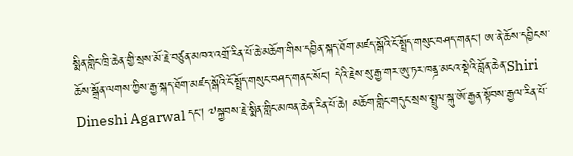སྨིན་གླིང་ཁྲི་ཆེན་གྱི་སྲས་མོ་རྗེ་བཙུན་མཁའ་འགྲོ་རིན་པོ་ཆེ་མཆོག་གིས་དབྱིན་སྐད་ཐོག་མཛད་སྒོའི་ངོ་སྤྲོད་གསུང་བཤད་གནང། ཨ་ནེ་ཆོས་དབྱིངས་ཆོས་སྒྲོན་ལགས་ཀྱིས་རྒྱ་སྐད་ཐོག་མཛད་སྒོའི་ངོ་སྤྲོད་གསུང་བཤད་གནང་སོང། དེའི་རྗེས་སུ་རྒྱ་གར་ཨུ་ཏར་ཁནྜ་མངའ་སྡེའི་བློན་ཆེན་Shiri Dineshi Agarwal དང། ༧སྐྱབས་རྗེ་སྨིན་གླིང་མཁན་ཆེན་རིན་པོ་ཆེ། མཆོག་གླིང་གདུང་སྲས་སྤྲུལ་སྐུ་ཨོ་རྒྱན་སྟོབས་རྒྱལ་རིན་པོ་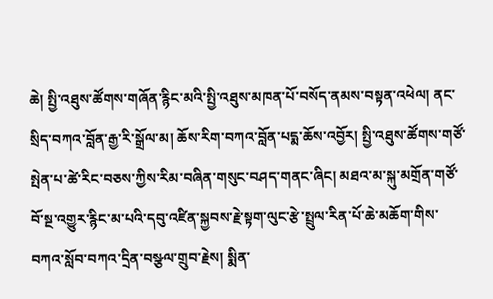ཆེ། སྤྱི་འཐུས་ཚོགས་གཞོན་རྙིང་མའི་སྤྱི་འཐུས་མཁན་པོ་བསོད་ནམས་བསྟན་འཕེལ། ནང་སྲིད་བཀའ་བློན་རྒྱ་རི་སྒྲོལ་མ། ཆོས་རིག་བཀའ་བློན་པདྨ་ཆོས་འབྱོར། སྤྱི་འཐུས་ཚོགས་གཙོ་སྤེན་པ་ཚེ་རིང་བཅས་ཀྱིས་རིམ་བཞིན་གསུང་བཤད་གནང་ཞིང། མཐའ་མ་སྐུ་མགྲོན་གཙོ་བོ་སྔ་འགྱུར་རྙིང་མ་པའི་དབུ་འཛིན་སྐྱབས་རྗེ་སྟག་ལུང་རྩེ་སྤྲུལ་རིན་པོ་ཆེ་མཆོག་གིས་བཀའ་སློབ་བཀའ་དྲིན་བསྩལ་གྲུབ་རྗེས། སྨིན་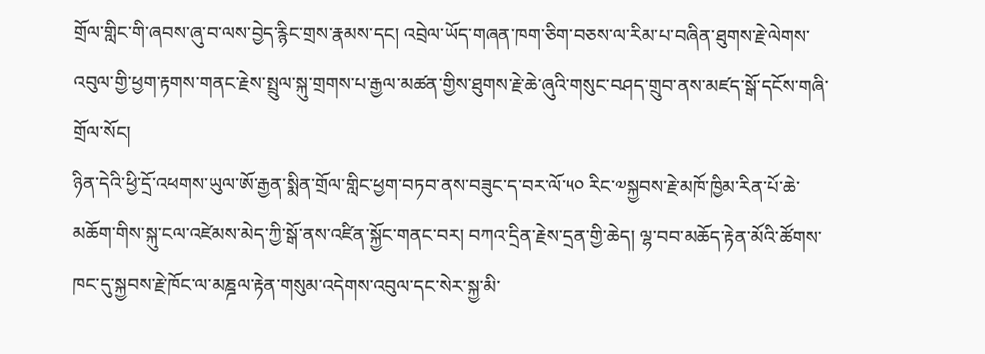གྲོལ་གླིང་གི་ཞབས་ཞུ་བ་ལས་བྱེད་རྙིང་གྲས་རྣམས་དང། འབྲེལ་ཡོད་གཞན་ཁག་ཅིག་བཅས་ལ་རིམ་པ་བཞིན་ཐུགས་རྗེ་ལེགས་འབུལ་གྱི་ཕྱག་རྟགས་གནང་རྗེས་སྤྲུལ་སྐུ་གྲགས་པ་རྒྱལ་མཚན་གྱིས་ཐུགས་རྗེ་ཆེ་ཞུའི་གསུང་བཤད་གྲུབ་ནས་མཛད་སྒོ་དངོས་གཞི་གྲོལ་སོང།
ཉིན་དེའི་ཕྱི་དྲོ་འཕགས་ཡུལ་ཨོ་རྒྱན་སྨིན་གྲོལ་གླིང་ཕྱག་བཏབ་ནས་བཟུང་ད་བར་ལོ་༥༠ རིང་༧སྐྱབས་རྗེ་མཁོ་ཁྱིམ་རིན་པོ་ཆེ་མཆོག་གིས་སྐུ་ངལ་འཛེམས་མེད་ཀྱི་སྒོ་ནས་འཛིན་སྐྱོང་གནང་བར། བཀའ་དྲིན་རྗེས་དྲན་གྱི་ཆེད། ལྷ་བབ་མཆོད་རྟེན་མོའི་ཚོགས་ཁང་དུ་སྐྱབས་རྗེ་ཁོང་ལ་མཎྜལ་རྟེན་གསུམ་འདེགས་འབུལ་དང་སེར་སྐྱ་མི་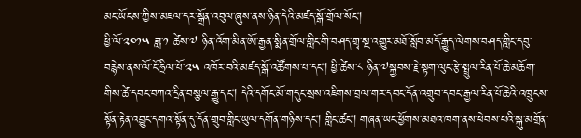མང་ཡོངས་ཀྱིས་མཇལ་དར་སྒྲོན་འབུལ་ཞུས་ནས་ཉིན་དེའི་མཛད་སྒོ་གྲོལ་སོང།
ཕྱི་ལོ་༢༠༡༥ ཟླ་༡ ཚེས་༧ ཉིན་འོག་མིན་ཨོ་རྒྱན་སྨིན་གྲོལ་གླིང་གི་བཤད་གྲྭ་སྔ་འགྱུར་མཐོ་སློབ་མདོ་རྒྱུད་ལེགས་བཤད་གླིང་དབུ་བརྙེས་ནས་ལོ་ངོ་ཧྲིལ་པོ་༢༥ འཁོར་བའི་མཛད་སྒོ་འཚོགས་པ་དང། ཕྱི་ཚེས་༨ ཉིན་༧སྐྱབས་རྗེ་སྟག་ལུང་རྩེ་སྤྲུལ་རིན་པོ་ཆེ་མཆོག་གིས་ཚེ་དབང་བཀའ་དྲིན་བསྩལ་རྒྱུ་དང། དེའི་དགོང་མོ་གདུང་སྲས་འཇིགས་བྲལ་གར་དབང་དོན་འགྲུབ་དབང་རྒྱལ་རིན་པོ་ཆེའི་འཁྲུངས་སྟོན་རྟེན་འབྱུང་དགའ་སྟོན་དུ་དོན་གྲུབ་གླིང་ཡུལ་དགོན་གཉིས་དང། གླིང་ཚང། གཞན་ཡང་ཕྱོགས་མཐའ་ཁག་ནས་ཕེབས་པའི་སྐུ་མགྲོན་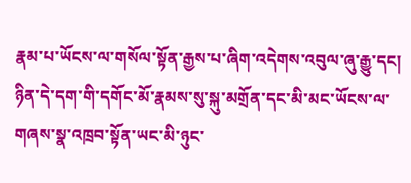རྣམ་པ་ཡོངས་ལ་གསོལ་སྟོན་རྒྱས་པ་ཞིག་འདེགས་འབུལ་ཞུ་རྒྱུ་དང། ཉིན་དེ་དག་གི་དགོང་མོ་རྣམས་སུ་སྐུ་མགྲོན་དང་མི་མང་ཡོངས་ལ་གཞས་སྣ་འཁྲབ་སྟོན་ཡང་མི་ཉུང་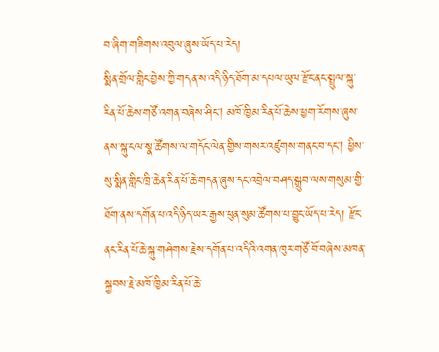བ་ཞིག་གཟིགས་འབུལ་ཞུས་ཡོད་པ་རེད།
སྨིན་གྲོལ་གླིང་བྱེས་ཀྱི་གདན་ས་འདི་ཉིད་ཐོག་མ་དཔལ་ཡུལ་རྫོང་ནང་སྤྲུལ་སྐུ་རིན་པོ་ཆེས་གཙོ་འགན་བཞེས་ཤིང། མཁོ་ཁྱིམ་རིན་པོ་ཆེས་ཕྱག་རོགས་ཞུས་ནས་སྐུ་ངལ་སྣ་ཚོགས་ལ་གདོང་ལེན་གྱིས་གསར་འཛུགས་གནང་བ་དང། ཕྱིས་སུ་སྨིན་གླིང་ཁྲི་ཆེན་རིན་པོ་ཆེ་གདན་ཞུས་དང་འབྲེལ་བཤད་སྒྲུབ་ལས་གསུམ་གྱི་ཐོག་ནས་དགོན་པ་འདི་ཉིད་ཡར་རྒྱས་ཕུན་སུམ་ཚོགས་པ་བྱུང་ཡོད་པ་རེད། རྫོང་ནང་རིན་པོ་ཆེ་སྐུ་གཤེགས་རྗེས་དགོན་པ་འདིའི་འགན་ཁུར་གཙོ་བོ་བཞེས་མཁན་སྐྱབས་རྗེ་མཁོ་ཁྱིམ་རིན་པོ་ཆེ་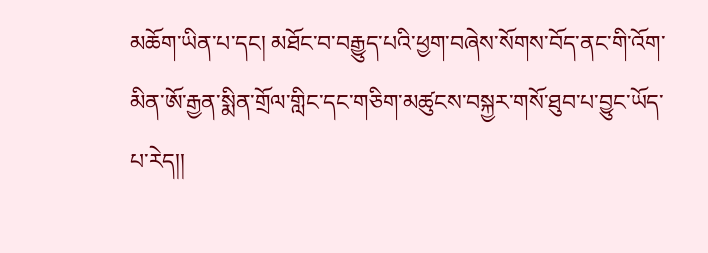མཆོག་ཡིན་པ་དང། མཐོང་བ་བརྒྱུད་པའི་ཕྱག་བཞེས་སོགས་བོད་ནང་གི་འོག་མིན་ཨོ་རྒྱན་སྨིན་གྲོལ་གླིང་དང་གཅིག་མཚུངས་བསྐྱར་གསོ་ཐུབ་པ་བྱུང་ཡོད་པ་རེད།།